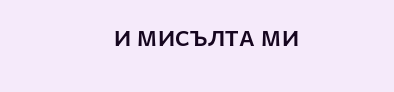И МИСЪЛТА МИ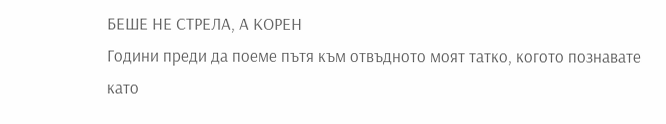БЕШЕ НЕ СТРЕЛА, А КОРЕН
Години преди да поеме пътя към отвъдното моят татко, когото познавате като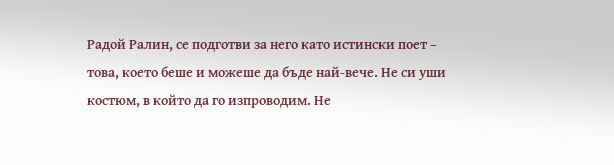Радой Ралин, се подготви за него като истински поет – това, което беше и можеше да бъде най-вече. Не си уши костюм, в който да го изпроводим. Не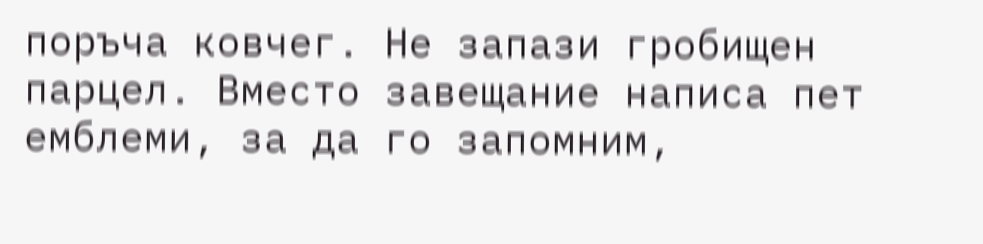поръча ковчег. Не запази гробищен парцел. Вместо завещание написа пет емблеми, за да го запомним,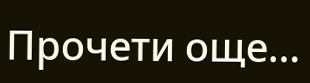Прочети още…